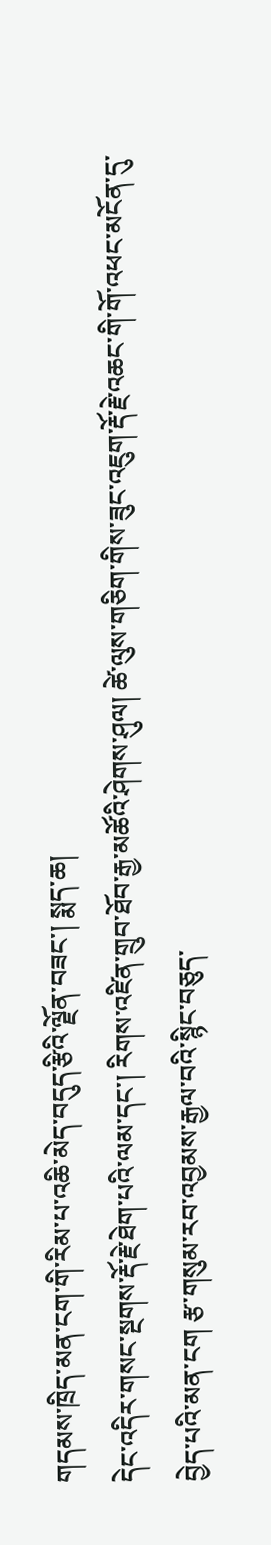གདམས་ཁྲིད་མན་ངག་གི་རིམ་པ་འཆི་མེད་བདུད་རྩིའི་ལྗོན་བཟང་། སྨད་ཆ།
དེང་འདིར་གསང་སྔགས་རྡོ་རྗེ་ཐེག་པའི་ལམ་དང་། རིགས་འཛིན་གྲུབ་ཐོབ་རྒྱ་མཚོའི་ཤེགས་ཤུལ། ཚེ་ལུས་གཅིག་གིས་ཟུང་འཇུག་རྡོ་རྗེ་འཆང་གི་གོ་འཕང་མངོན་དུ་བྱེད་པའི་མན་ངག རྩ་གསུམ་རབ་འབྱམས་རྒྱལ་བའི་སྙིང་བཅུད་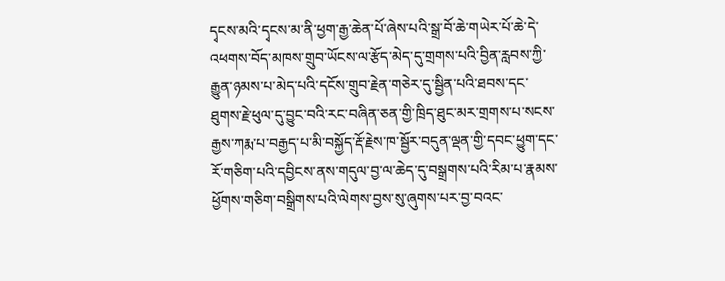དྭངས་མའི་དྭངས་མ་ནི་ཕྱག་རྒྱ་ཆེན་པོ་ཞེས་པའི་སྒྲ་བོ་ཆེ་གཡེར་པོ་ཆེ་དེ་འཕགས་བོད་མཁས་གྲུབ་ཡོངས་ལ་རྩོད་མེད་དུ་གྲགས་པའི་བྱིན་རླབས་ཀྱི་རྒྱུན་ཉམས་པ་མེད་པའི་དངོས་གྲུབ་རྗེན་གཅེར་དུ་སྦྱིན་པའི་ཐབས་དང་ཐུགས་རྗེ་ཕུལ་དུ་བྱུང་བའི་རང་བཞིན་ཅན་གྱི་ཁྲིད་ཐུང་མར་གྲགས་པ་སངས་རྒྱས་ཀརྨ་པ་བརྒྱད་པ་མི་བསྐྱོད་རྡོ་རྗེས་ཁ་སྦྱོར་བདུན་ལྡན་གྱི་དབང་ཕྱུག་དང་རོ་གཅིག་པའི་དབྱིངས་ནས་གདུལ་བྱ་ལ་ཆེད་དུ་བསྒྲགས་པའི་རིམ་པ་རྣམས་ཕྱོགས་གཅིག་བསྒྲིགས་པའི་ལེགས་བྱས་སུ་ཞུགས་པར་བྱ་བའང་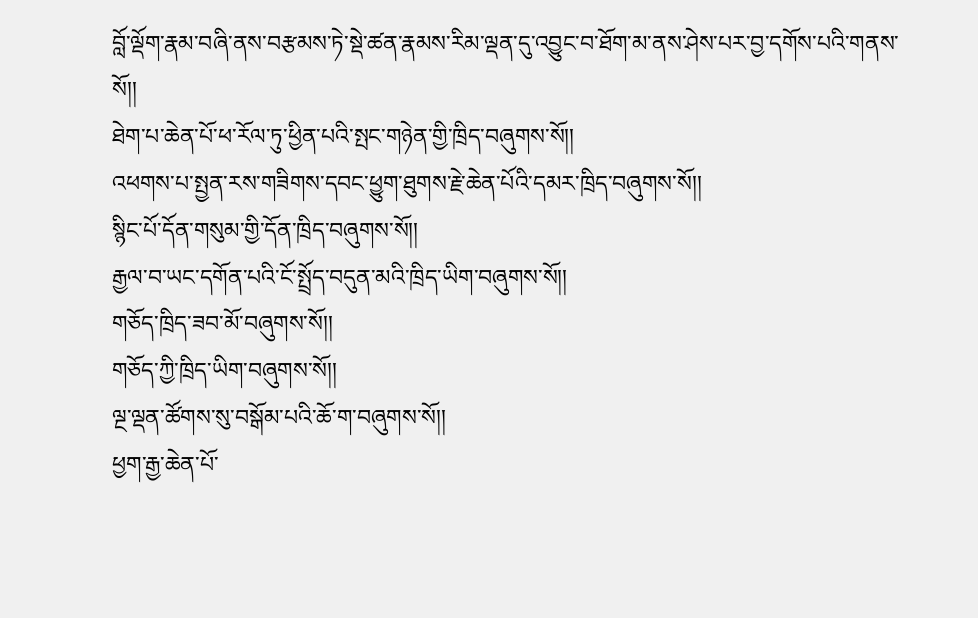བློ་ལྡོག་རྣམ་བཞི་ནས་བརྩམས་ཏེ་སྡེ་ཚན་རྣམས་རིམ་ལྡན་དུ་འབྱུང་བ་ཐོག་མ་ནས་ཤེས་པར་བྱ་དགོས་པའི་གནས་སོ།།
ཐེག་པ་ཆེན་པོ་ཕ་རོལ་ཏུ་ཕྱིན་པའི་སྤང་གཉེན་གྱི་ཁྲིད་བཞུགས་སོ།།
འཕགས་པ་སྤྱན་རས་གཟིགས་དབང་ཕྱུག་ཐུགས་རྗེ་ཆེན་པོའི་དམར་ཁྲིད་བཞུགས་སོ།།
སྙིང་པོ་དོན་གསུམ་གྱི་དོན་ཁྲིད་བཞུགས་སོ།།
རྒྱལ་བ་ཡང་དགོན་པའི་ངོ་སྤྲོད་བདུན་མའི་ཁྲིད་ཡིག་བཞུགས་སོ།།
གཅོད་ཁྲིད་ཟབ་མོ་བཞུགས་སོ།།
གཅོད་ཀྱི་ཁྲིད་ཡིག་བཞུགས་སོ།།
ལྔ་ལྡན་ཚོགས་སུ་བསྒོམ་པའི་ཆོ་ག་བཞུགས་སོ།།
ཕྱག་རྒྱ་ཆེན་པོ་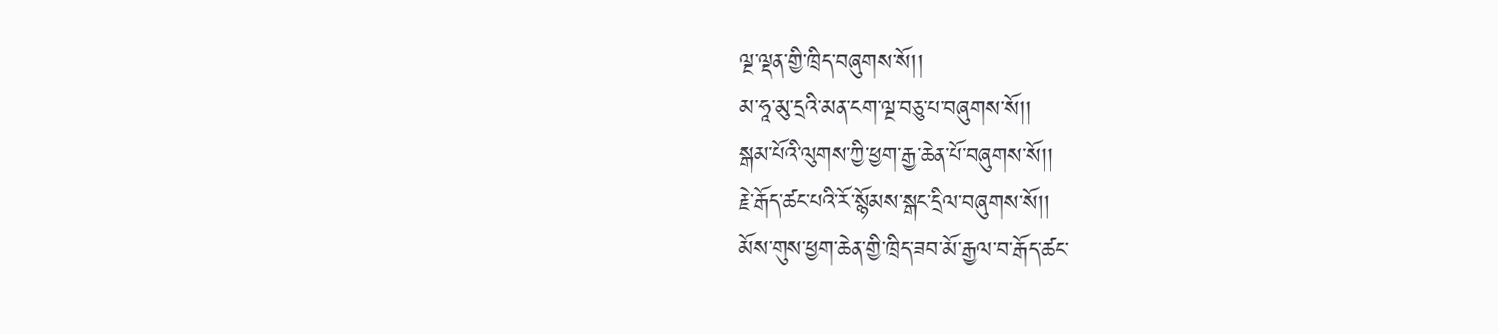ལྔ་ལྡན་གྱི་ཁྲིད་བཞུགས་སོ།།
མ་ཧཱ་མུ་དྲའི་མན་ངག་ལྔ་བཅུ་པ་བཞུགས་སོ།།
སྒམ་པོའི་ལུགས་ཀྱི་ཕྱག་རྒྱ་ཆེན་པོ་བཞུགས་སོ།།
རྗེ་རྒོད་ཚང་པའི་རོ་སྙོམས་སྒང་དྲིལ་བཞུགས་སོ།།
མོས་གུས་ཕྱག་ཆེན་གྱི་ཁྲིད་ཟབ་མོ་རྒྱལ་བ་རྒོད་ཚང་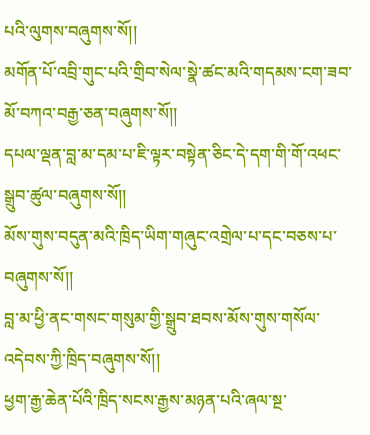པའི་ལུགས་བཞུགས་སོ།།
མགོན་པོ་འབྲི་གུང་པའི་གྲིབ་སེལ་སྣེ་ཚང་མའི་གདམས་ངག་ཟབ་མོ་བཀའ་བརྒྱ་ཅན་བཞུགས་སོ།།
དཔལ་ལྡན་བླ་མ་དམ་པ་ཇི་ལྟར་བསྟེན་ཅིང་དེ་དག་གི་གོ་འཕང་སྒྲུབ་ཚུལ་བཞུགས་སོ།།
མོས་གུས་བདུན་མའི་ཁྲིད་ཡིག་གཞུང་འགྲེལ་པ་དང་བཅས་པ་བཞུགས་སོ།།
བླ་མ་ཕྱི་ནང་གསང་གསུམ་གྱི་སྒྲུབ་ཐབས་མོས་གུས་གསོལ་འདེབས་ཀྱི་ཁྲིད་བཞུགས་སོ།།
ཕྱག་རྒྱ་ཆེན་པོའི་ཁྲིད་སངས་རྒྱས་མཉན་པའི་ཞལ་སྔ་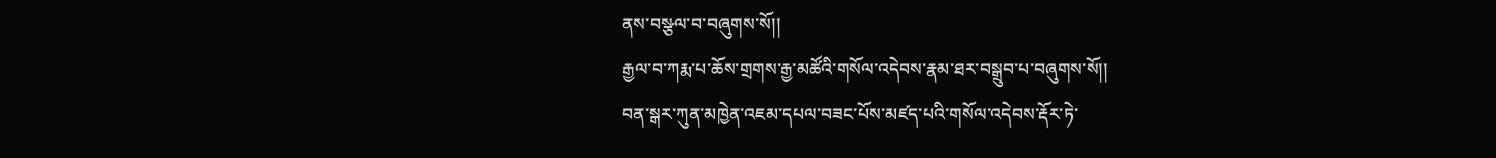ནས་བསྩལ་བ་བཞུགས་སོ།།
རྒྱལ་བ་ཀརྨ་པ་ཆོས་གྲགས་རྒྱ་མཚོའི་གསོལ་འདེབས་རྣམ་ཐར་བསྒྲུབ་པ་བཞུགས་སོ།།
བན་སྒར་ཀུན་མཁྱེན་འཇམ་དཔལ་བཟང་པོས་མཛད་པའི་གསོལ་འདེབས་རྡོར་ཏེ་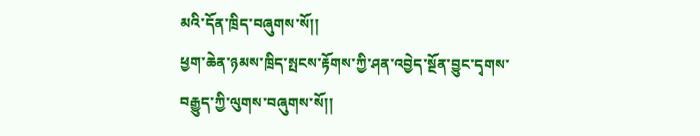མའི་དོན་ཁྲིད་བཞུགས་སོ།།
ཕྱག་ཆེན་ཉམས་ཁྲིད་སྤངས་རྟོགས་ཀྱི་ཤན་འབྱེད་སྔོན་བྱུང་དྭགས་བརྒྱུད་ཀྱི་ལུགས་བཞུགས་སོ།།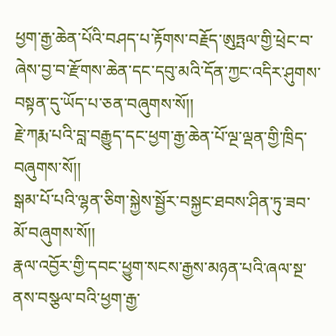ཕྱག་རྒྱ་ཆེན་པོའི་བཤད་པ་རྟོགས་བརྗོད་ཨུཏྤལ་གྱི་ཕྲེང་བ་ཞེས་བྱ་བ་རྫོགས་ཆེན་དང་དབུ་མའི་དོན་ཀྱང་འདིར་ཤུགས་བསྟན་དུ་ཡོད་པ་ཅན་བཞུགས་སོ།།
རྗེ་ཀརྨ་པའི་བླ་བརྒྱུད་དང་ཕྱག་རྒྱ་ཆེན་པོ་ལྔ་ལྡན་གྱི་ཁྲིད་བཞུགས་སོ།།
སྒམ་པོ་པའི་ལྷན་ཅིག་སྐྱེས་སྦྱོར་བསྐྱང་ཐབས་ཤིན་ཏུ་ཟབ་མོ་བཞུགས་སོ།།
རྣལ་འབྱོར་གྱི་དབང་ཕྱུག་སངས་རྒྱས་མཉན་པའི་ཞལ་སྔ་ནས་བསྩལ་བའི་ཕྱག་རྒྱ་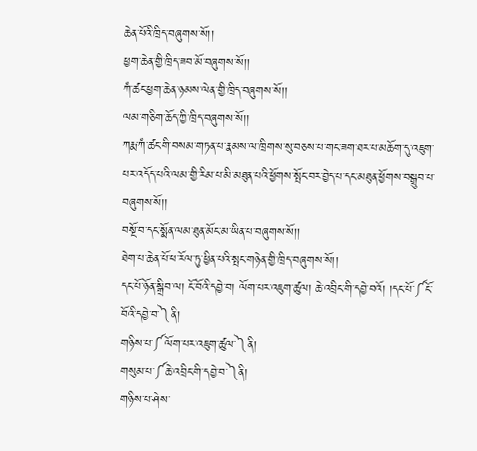ཆེན་པོའི་ཁྲིད་བཞུགས་སོ།།
ཕྱག་ཆེན་གྱི་ཁྲིད་ཟབ་མོ་བཞུགས་སོ།།
ཀཾ་ཚང་ཕྱག་ཆེན་ཉམས་ལེན་གྱི་ཁྲིད་བཞུགས་སོ།།
ལམ་གཅིག་ཆོད་ཀྱི་ཁྲིད་བཞུགས་སོ།།
ཀརྨ་ཀཾ་ཚང་གི་བསམ་གཏན་པ་རྣམས་ལ་ཁྲིགས་སུ་བཅས་པ་གང་ཟག་ཐར་པ་མཆོག་དུ་འཇུག་པར་འདོད་པའི་ལམ་གྱི་རིམ་པ་མི་མཐུན་པའི་ཕྱོགས་སྤོང་བར་བྱེད་པ་དང་མཐུན་ཕྱོགས་བསྒྲུབ་པ་བཞུགས་སོ།།
བསྔོ་བ་དང་སྨོན་ལམ་ཐུན་མོང་མ་ཡིན་པ་བཞུགས་སོ།།
ཐེག་པ་ཆེན་པོ་ཕ་རོལ་ཏུ་ཕྱིན་པའི་སྤང་གཉེན་གྱི་ཁྲིད་བཞུགས་སོ།།
དང་པོ་ཉོན་སྒྲིབ་ལ། ངོ་བོའི་དབྱེ་བ། ལོག་པར་འཇུག་ཚུལ། ཆེ་འབྲིང་གི་དབྱེ་བའོ། །དང་པོ་༼ངོ་བོའི་དབྱེ་བ་༽ནི།
གཉིས་པ་༼ལོག་པར་འཇུག་ཚུལ་༽ནི།
གསུམ་པ་༼ཆེ་འབྲིང་གི་དབྱེ་བ་༽ནི།
གཉིས་པ་ཤེས་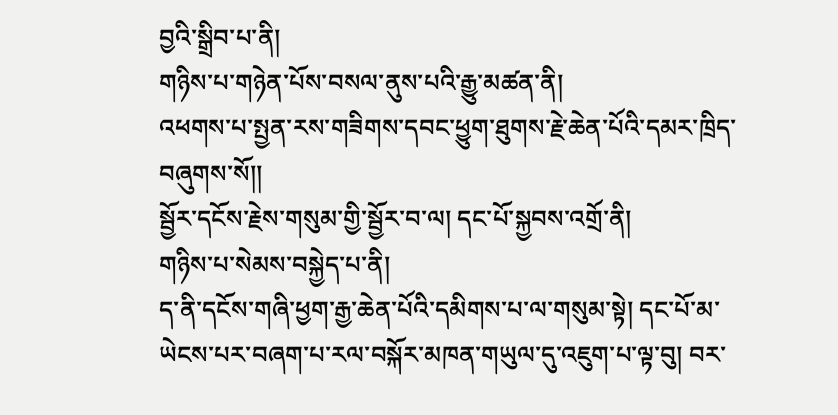བྱའི་སྒྲིབ་པ་ནི།
གཉིས་པ་གཉེན་པོས་བསལ་ནུས་པའི་རྒྱུ་མཚན་ནི།
འཕགས་པ་སྤྱན་རས་གཟིགས་དབང་ཕྱུག་ཐུགས་རྗེ་ཆེན་པོའི་དམར་ཁྲིད་བཞུགས་སོ།།
སྦྱོར་དངོས་རྗེས་གསུམ་གྱི་སྦྱོར་བ་ལ། དང་པོ་སྐྱབས་འགྲོ་ནི།
གཉིས་པ་སེམས་བསྐྱེད་པ་ནི།
ད་ནི་དངོས་གཞི་ཕྱག་རྒྱ་ཆེན་པོའི་དམིགས་པ་ལ་གསུམ་སྟེ། དང་པོ་མ་ཡེངས་པར་བཞག་པ་རལ་བསྐོར་མཁན་གཡུལ་དུ་འཇུག་པ་ལྟ་བུ། བར་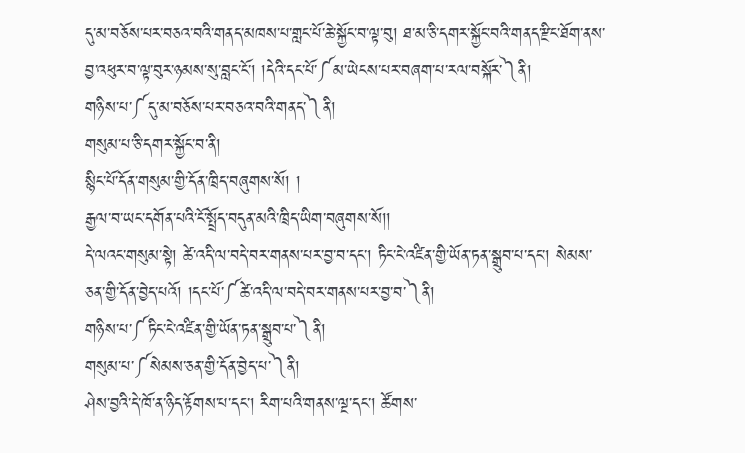དུ་མ་བཅོས་པར་བཅའ་བའི་གནད་མཁས་པ་གླང་པོ་ཆེ་སྐྱོང་བ་ལྟ་བུ། ཐ་མ་ཅི་དགར་སྐྱོང་བའི་གནད་རྫིང་ཐོག་ནས་བྱ་འཕུར་བ་ལྟ་བུར་ཉམས་སུ་བླང་ངོ་། །དེའི་དང་པོ་༼མ་ཡེངས་པར་བཞག་པ་རལ་བསྐོར་༽ནི།
གཉིས་པ་༼དུ་མ་བཅོས་པར་བཅའ་བའི་གནད་༽ནི།
གསུམ་པ་ཅི་དགར་སྐྱོང་བ་ནི།
སྙིང་པོ་དོན་གསུམ་གྱི་དོན་ཁྲིད་བཞུགས་སོ། །
རྒྱལ་བ་ཡང་དགོན་པའི་ངོ་སྤྲོད་བདུན་མའི་ཁྲིད་ཡིག་བཞུགས་སོ།།
དེ་ལའང་གསུམ་སྟེ། ཚེ་འདི་ལ་བདེ་བར་གནས་པར་བྱ་བ་དང་། ཏིང་ངེ་འཛིན་གྱི་ཡོན་ཏན་སྒྲུབ་པ་དང་། སེམས་ཅན་གྱི་དོན་བྱེད་པའོ། །དང་པོ་༼ཚེ་འདི་ལ་བདེ་བར་གནས་པར་བྱ་བ་༽ནི།
གཉིས་པ་༼ཏིང་ངེ་འཛིན་གྱི་ཡོན་ཏན་སྒྲུབ་པ་༽ནི།
གསུམ་པ་༼སེམས་ཅན་གྱི་དོན་བྱེད་པ་༽ནི།
ཤེས་བྱའི་དེ་ཁོ་ན་ཉིད་རྟོགས་པ་དང་། རིག་པའི་གནས་ལྔ་དང་། ཚོགས་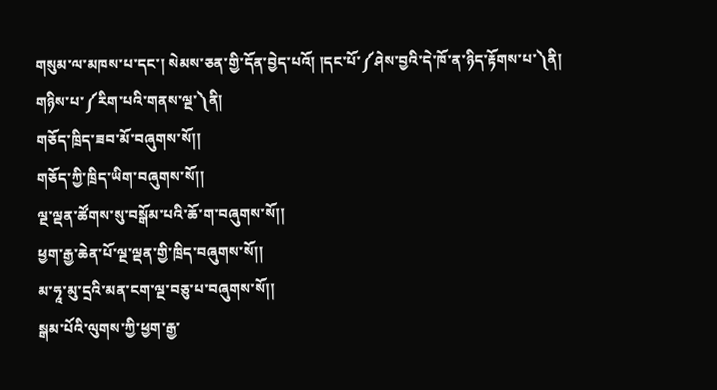གསུམ་ལ་མཁས་པ་དང་། སེམས་ཅན་གྱི་དོན་བྱེད་པའོ། །དང་པོ་༼ཤེས་བྱའི་དེ་ཁོ་ན་ཉིད་རྟོགས་པ་༽ནི།
གཉིས་པ་༼རིག་པའི་གནས་ལྔ་༽ནི།
གཅོད་ཁྲིད་ཟབ་མོ་བཞུགས་སོ།།
གཅོད་ཀྱི་ཁྲིད་ཡིག་བཞུགས་སོ།།
ལྔ་ལྡན་ཚོགས་སུ་བསྒོམ་པའི་ཆོ་ག་བཞུགས་སོ།།
ཕྱག་རྒྱ་ཆེན་པོ་ལྔ་ལྡན་གྱི་ཁྲིད་བཞུགས་སོ།།
མ་ཧཱ་མུ་དྲའི་མན་ངག་ལྔ་བཅུ་པ་བཞུགས་སོ།།
སྒམ་པོའི་ལུགས་ཀྱི་ཕྱག་རྒྱ་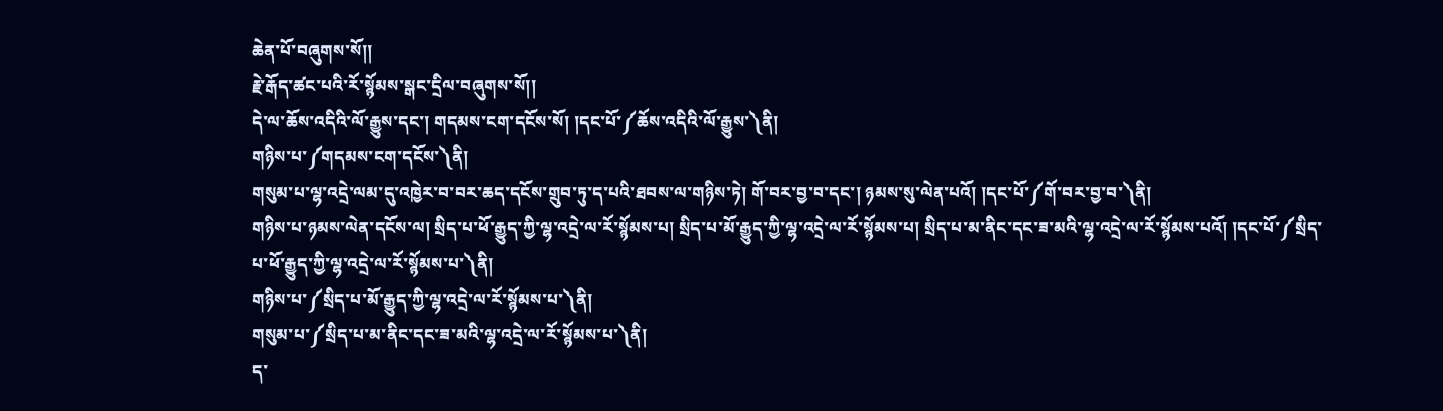ཆེན་པོ་བཞུགས་སོ།།
རྗེ་རྒོད་ཚང་པའི་རོ་སྙོམས་སྒང་དྲིལ་བཞུགས་སོ།།
དེ་ལ་ཆོས་འདིའི་ལོ་རྒྱུས་དང་། གདམས་ངག་དངོས་སོ། །དང་པོ་༼ཆོས་འདིའི་ལོ་རྒྱུས་༽ནི།
གཉིས་པ་༼གདམས་ངག་དངོས་༽ནི།
གསུམ་པ་ལྷ་འདྲེ་ལམ་དུ་འཁྱེར་བ་བར་ཆད་དངོས་གྲུབ་ཏུ་ད་པའི་ཐབས་ལ་གཉིས་ཏེ། གོ་བར་བྱ་བ་དང་། ཉམས་སུ་ལེན་པའོ། །དང་པོ་༼གོ་བར་བྱ་བ་༽ནི།
གཉིས་པ་ཉམས་ལེན་དངོས་ལ། སྲིད་པ་ཕོ་རྒྱུད་ཀྱི་ལྷ་འདྲེ་ལ་རོ་སྙོམས་པ། སྲིད་པ་མོ་རྒྱུད་ཀྱི་ལྷ་འདྲེ་ལ་རོ་སྙོམས་པ། སྲིད་པ་མ་ནིང་དང་ཟ་མའི་ལྷ་འདྲེ་ལ་རོ་སྙོམས་པའོ། །དང་པོ་༼སྲིད་པ་ཕོ་རྒྱུད་ཀྱི་ལྷ་འདྲེ་ལ་རོ་སྙོམས་པ་༽ནི།
གཉིས་པ་༼སྲིད་པ་མོ་རྒྱུད་ཀྱི་ལྷ་འདྲེ་ལ་རོ་སྙོམས་པ་༽ནི།
གསུམ་པ་༼སྲིད་པ་མ་ནིང་དང་ཟ་མའི་ལྷ་འདྲེ་ལ་རོ་སྙོམས་པ་༽ནི།
ད་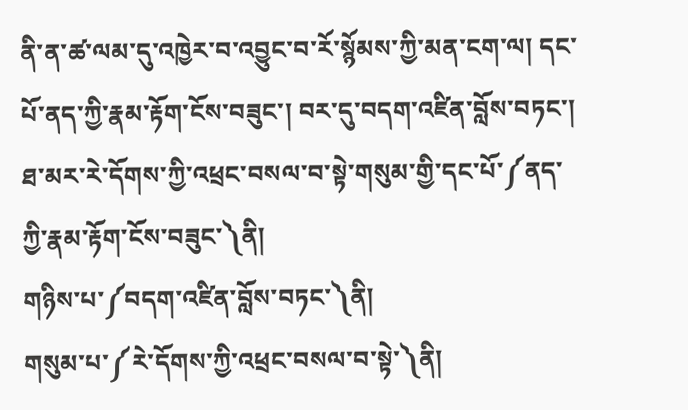ནི་ན་ཚ་ལམ་དུ་འཁྱེར་བ་འབྱུང་བ་རོ་སྙོམས་ཀྱི་མན་ངག་ལ། དང་པོ་ནད་ཀྱི་རྣམ་རྟོག་ངོས་བཟུང་། བར་དུ་བདག་འཛིན་བློས་བཏང་། ཐ་མར་རེ་དོགས་ཀྱི་འཕྲང་བསལ་བ་སྟེ་གསུམ་གྱི་དང་པོ་༼ནད་ཀྱི་རྣམ་རྟོག་ངོས་བཟུང་༽ནི།
གཉིས་པ་༼བདག་འཛིན་བློས་བཏང་༽ནི།
གསུམ་པ་༼རེ་དོགས་ཀྱི་འཕྲང་བསལ་བ་སྟེ་༽ནི།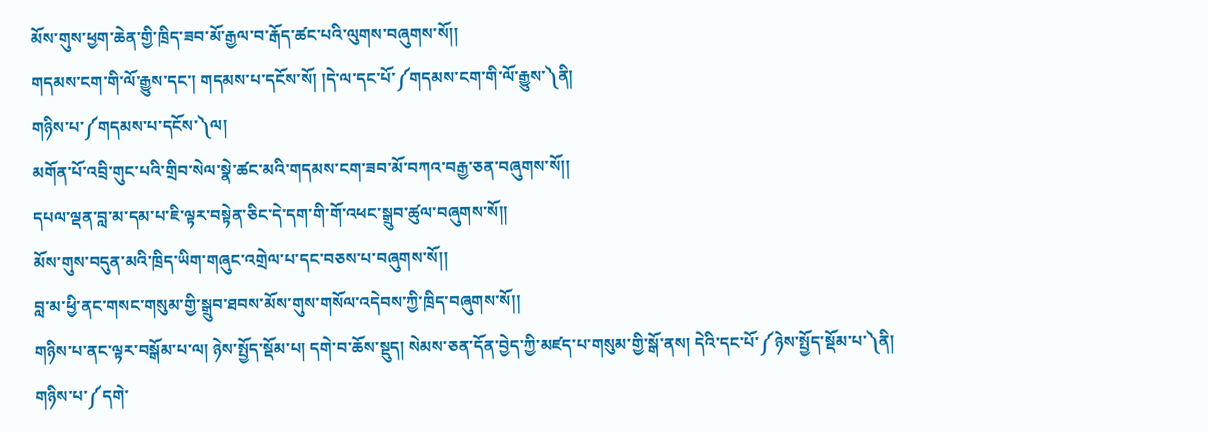མོས་གུས་ཕྱག་ཆེན་གྱི་ཁྲིད་ཟབ་མོ་རྒྱལ་བ་རྒོད་ཚང་པའི་ལུགས་བཞུགས་སོ།།
གདམས་ངག་གི་ལོ་རྒྱུས་དང་། གདམས་པ་དངོས་སོ། །དེ་ལ་དང་པོ་༼གདམས་ངག་གི་ལོ་རྒྱུས་༽ནི།
གཉིས་པ་༼གདམས་པ་དངོས་༽ལ།
མགོན་པོ་འབྲི་གུང་པའི་གྲིབ་སེལ་སྣེ་ཚང་མའི་གདམས་ངག་ཟབ་མོ་བཀའ་བརྒྱ་ཅན་བཞུགས་སོ།།
དཔལ་ལྡན་བླ་མ་དམ་པ་ཇི་ལྟར་བསྟེན་ཅིང་དེ་དག་གི་གོ་འཕང་སྒྲུབ་ཚུལ་བཞུགས་སོ།།
མོས་གུས་བདུན་མའི་ཁྲིད་ཡིག་གཞུང་འགྲེལ་པ་དང་བཅས་པ་བཞུགས་སོ།།
བླ་མ་ཕྱི་ནང་གསང་གསུམ་གྱི་སྒྲུབ་ཐབས་མོས་གུས་གསོལ་འདེབས་ཀྱི་ཁྲིད་བཞུགས་སོ།།
གཉིས་པ་ནང་ལྟར་བསྒོམ་པ་ལ། ཉེས་སྤྱོད་སྡོམ་པ། དགེ་བ་ཆོས་སྡུད། སེམས་ཅན་དོན་བྱེད་ཀྱི་མཛད་པ་གསུམ་གྱི་སྒོ་ནས། དེའི་དང་པོ་༼ཉེས་སྤྱོད་སྡོམ་པ་༽ནི།
གཉིས་པ་༼དགེ་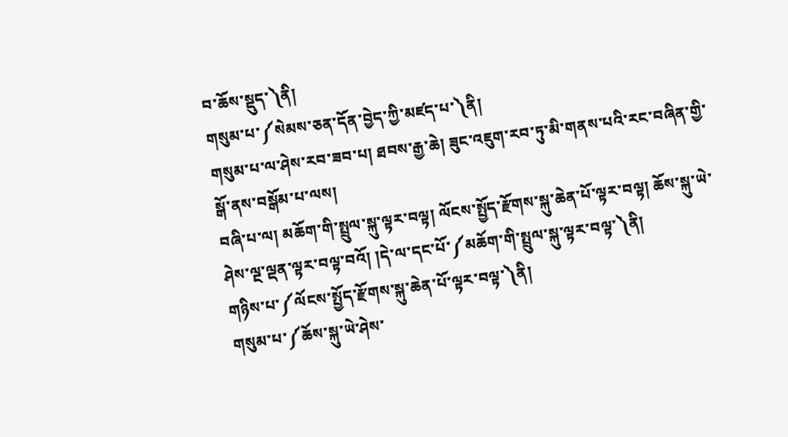བ་ཆོས་སྡུད་༽ནི།
གསུམ་པ་༼སེམས་ཅན་དོན་བྱེད་ཀྱི་མཛད་པ་༽ནི།
གསུམ་པ་ལ་ཤེས་རབ་ཟབ་པ། ཐབས་རྒྱ་ཆེ། ཟུང་འཇུག་རབ་ཏུ་མི་གནས་པའི་རང་བཞིན་གྱི་སྒོ་ནས་བསྒོམ་པ་ལས།
བཞི་པ་ལ། མཆོག་གི་སྤྲུལ་སྐུ་ལྟར་བལྟ། ལོངས་སྤྱོད་རྫོགས་སྐུ་ཆེན་པོ་ལྟར་བལྟ། ཆོས་སྐུ་ཡེ་ཤེས་ལྔ་ལྡན་ལྟར་བལྟ་བའོ། །དེ་ལ་དང་པོ་༼མཆོག་གི་སྤྲུལ་སྐུ་ལྟར་བལྟ་༽ནི།
གཉིས་པ་༼ལོངས་སྤྱོད་རྫོགས་སྐུ་ཆེན་པོ་ལྟར་བལྟ་༽ནི།
གསུམ་པ་༼ཆོས་སྐུ་ཡེ་ཤེས་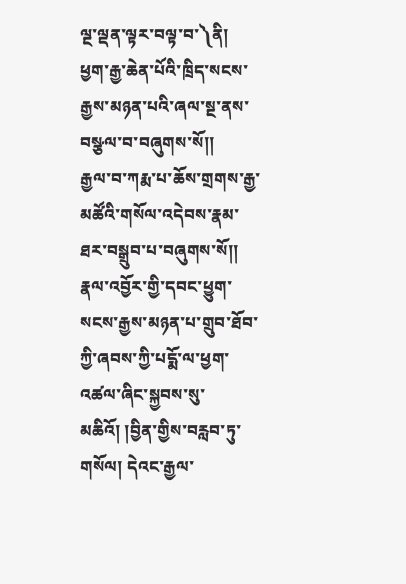ལྔ་ལྡན་ལྟར་བལྟ་བ་༽ནི།
ཕྱག་རྒྱ་ཆེན་པོའི་ཁྲིད་སངས་རྒྱས་མཉན་པའི་ཞལ་སྔ་ནས་བསྩལ་བ་བཞུགས་སོ།།
རྒྱལ་བ་ཀརྨ་པ་ཆོས་གྲགས་རྒྱ་མཚོའི་གསོལ་འདེབས་རྣམ་ཐར་བསྒྲུབ་པ་བཞུགས་སོ།།
རྣལ་འབྱོར་གྱི་དབང་ཕྱུག་སངས་རྒྱས་མཉན་པ་གྲུབ་ཐོབ་ཀྱི་ཞབས་ཀྱི་པདྨོ་ལ་ཕྱག་འཚལ་ཞིང་སྐྱབས་སུ་མཆིའོ། །བྱིན་གྱིས་བརླབ་ཏུ་གསོལ། དེའང་རྒྱལ་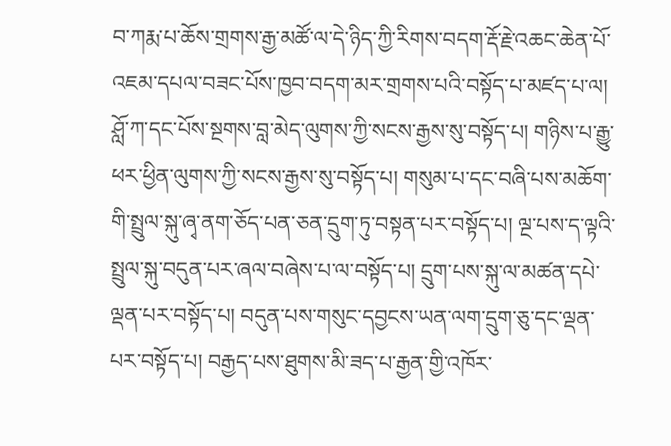བ་ཀརྨ་པ་ཆོས་གྲགས་རྒྱ་མཚོ་ལ་དེ་ཉིད་ཀྱི་རིགས་བདག་རྡོ་རྗེ་འཆང་ཆེན་པོ་འཇམ་དཔལ་བཟང་པོས་ཁྱབ་བདག་མར་གྲགས་པའི་བསྟོད་པ་མཛད་པ་ལ། ཤློ་ཀ་དང་པོས་སྔགས་བླ་མེད་ལུགས་ཀྱི་སངས་རྒྱས་སུ་བསྟོད་པ། གཉིས་པ་རྒྱུ་ཕར་ཕྱིན་ལུགས་ཀྱི་སངས་རྒྱས་སུ་བསྟོད་པ། གསུམ་པ་དང་བཞི་པས་མཆོག་གི་སྤྲུལ་སྐུ་ཞྭ་ནག་ཅོད་པན་ཅན་དྲུག་ཏུ་བསྟན་པར་བསྟོད་པ། ལྔ་པས་ད་ལྟའི་སྤྲུལ་སྐུ་བདུན་པར་ཞལ་བཞེས་པ་ལ་བསྟོད་པ། དྲུག་པས་སྐུ་ལ་མཚན་དཔེ་ལྡན་པར་བསྟོད་པ། བདུན་པས་གསུང་དབྱངས་ཡན་ལག་དྲུག་ཅུ་དང་ལྡན་པར་བསྟོད་པ། བརྒྱད་པས་ཐུགས་མི་ཟད་པ་རྒྱན་གྱི་འཁོར་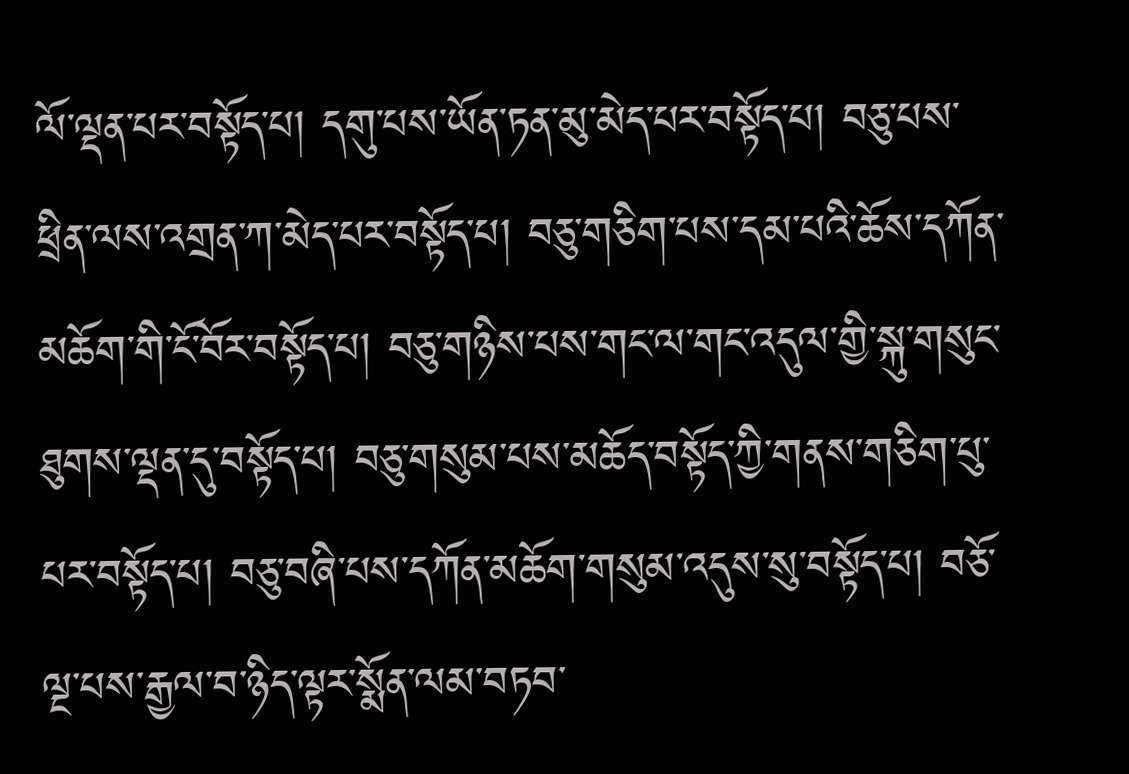ལོ་ལྡན་པར་བསྟོད་པ། དགུ་པས་ཡོན་ཏན་མུ་མེད་པར་བསྟོད་པ། བཅུ་པས་ཕྲིན་ལས་འགྲན་ཀ་མེད་པར་བསྟོད་པ། བཅུ་གཅིག་པས་དམ་པའི་ཆོས་དཀོན་མཆོག་གི་ངོ་བོར་བསྟོད་པ། བཅུ་གཉིས་པས་གང་ལ་གང་འདུལ་གྱི་སྐུ་གསུང་ཐུགས་ལྡན་དུ་བསྟོད་པ། བཅུ་གསུམ་པས་མཆོད་བསྟོད་ཀྱི་གནས་གཅིག་པུ་པར་བསྟོད་པ། བཅུ་བཞི་པས་དཀོན་མཆོག་གསུམ་འདུས་སུ་བསྟོད་པ། བཅོ་ལྔ་པས་རྒྱལ་བ་ཉིད་ལྟར་སྨོན་ལམ་བཏབ་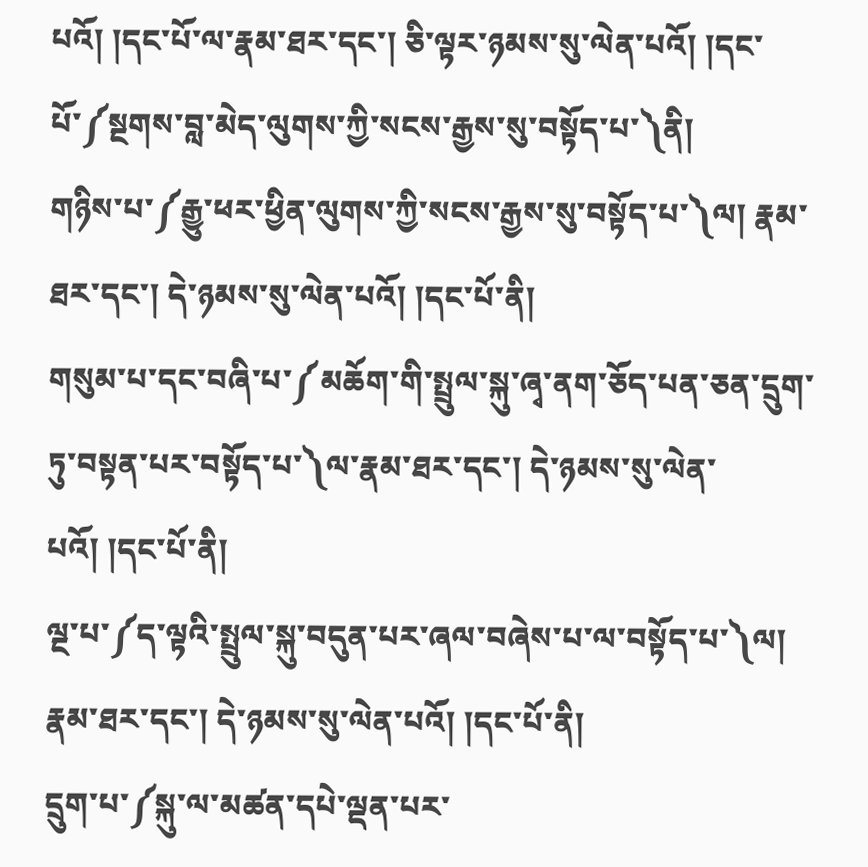པའོ། །དང་པོ་ལ་རྣམ་ཐར་དང་། ཅི་ལྟར་ཉམས་སུ་ལེན་པའོ། །དང་པོ་༼སྔགས་བླ་མེད་ལུགས་ཀྱི་སངས་རྒྱས་སུ་བསྟོད་པ་༽ནི།
གཉིས་པ་༼རྒྱུ་ཕར་ཕྱིན་ལུགས་ཀྱི་སངས་རྒྱས་སུ་བསྟོད་པ་༽ལ། རྣམ་ཐར་དང་། དེ་ཉམས་སུ་ལེན་པའོ། །དང་པོ་ནི།
གསུམ་པ་དང་བཞི་པ་༼མཆོག་གི་སྤྲུལ་སྐུ་ཞྭ་ནག་ཅོད་པན་ཅན་དྲུག་ཏུ་བསྟན་པར་བསྟོད་པ་༽ལ་རྣམ་ཐར་དང་། དེ་ཉམས་སུ་ལེན་པའོ། །དང་པོ་ནི།
ལྔ་པ་༼ད་ལྟའི་སྤྲུལ་སྐུ་བདུན་པར་ཞལ་བཞེས་པ་ལ་བསྟོད་པ་༽ལ། རྣམ་ཐར་དང་། དེ་ཉམས་སུ་ལེན་པའོ། །དང་པོ་ནི།
དྲུག་པ་༼སྐུ་ལ་མཚན་དཔེ་ལྡན་པར་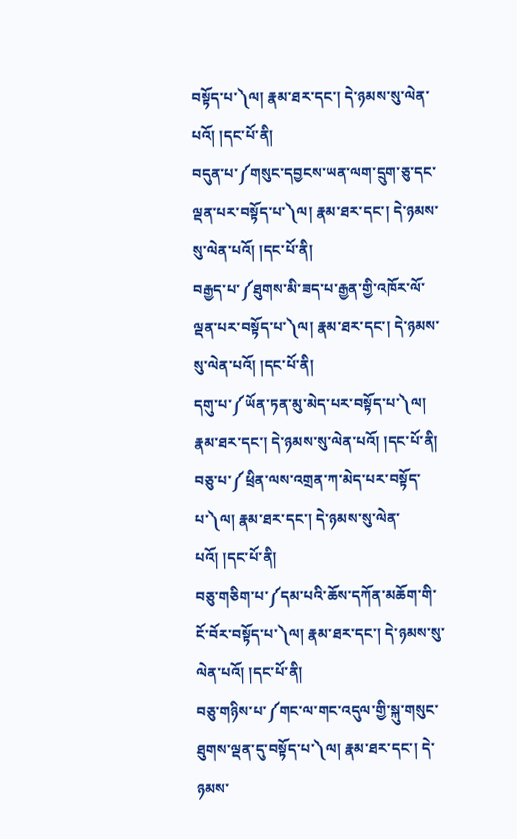བསྟོད་པ་༽ལ། རྣམ་ཐར་དང་། དེ་ཉམས་སུ་ལེན་པའོ། །དང་པོ་ནི།
བདུན་པ་༼གསུང་དབྱངས་ཡན་ལག་དྲུག་ཅུ་དང་ལྡན་པར་བསྟོད་པ་༽ལ། རྣམ་ཐར་དང་། དེ་ཉམས་སུ་ལེན་པའོ། །དང་པོ་ནི།
བརྒྱད་པ་༼ཐུགས་མི་ཟད་པ་རྒྱན་གྱི་འཁོར་ལོ་ལྡན་པར་བསྟོད་པ་༽ལ། རྣམ་ཐར་དང་། དེ་ཉམས་སུ་ལེན་པའོ། །དང་པོ་ནི།
དགུ་པ་༼ཡོན་ཏན་མུ་མེད་པར་བསྟོད་པ་༽ལ། རྣམ་ཐར་དང་། དེ་ཉམས་སུ་ལེན་པའོ། །དང་པོ་ནི།
བཅུ་པ་༼ཕྲིན་ལས་འགྲན་ཀ་མེད་པར་བསྟོད་པ་༽ལ། རྣམ་ཐར་དང་། དེ་ཉམས་སུ་ལེན་པའོ། །དང་པོ་ནི།
བཅུ་གཅིག་པ་༼དམ་པའི་ཆོས་དཀོན་མཆོག་གི་ངོ་བོར་བསྟོད་པ་༽ལ། རྣམ་ཐར་དང་། དེ་ཉམས་སུ་ལེན་པའོ། །དང་པོ་ནི།
བཅུ་གཉིས་པ་༼གང་ལ་གང་འདུལ་གྱི་སྐུ་གསུང་ཐུགས་ལྡན་དུ་བསྟོད་པ་༽ལ། རྣམ་ཐར་དང་། དེ་ཉམས་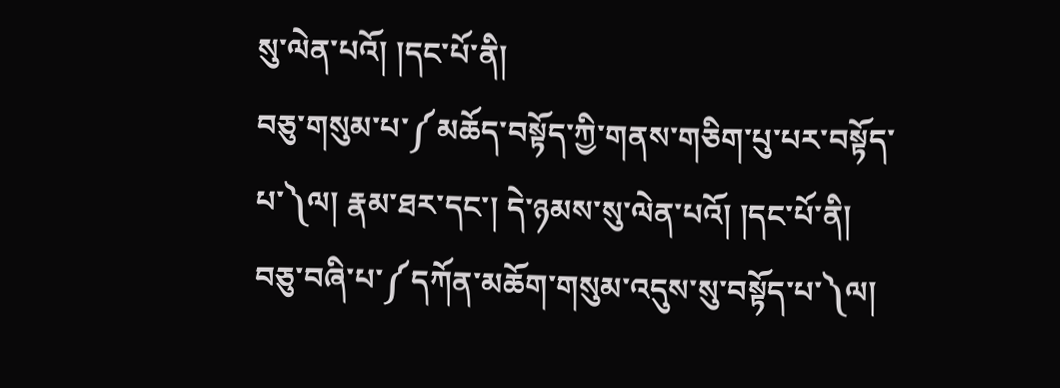སུ་ལེན་པའོ། །དང་པོ་ནི།
བཅུ་གསུམ་པ་༼མཆོད་བསྟོད་ཀྱི་གནས་གཅིག་པུ་པར་བསྟོད་པ་༽ལ། རྣམ་ཐར་དང་། དེ་ཉམས་སུ་ལེན་པའོ། །དང་པོ་ནི།
བཅུ་བཞི་པ་༼དཀོན་མཆོག་གསུམ་འདུས་སུ་བསྟོད་པ་༽ལ།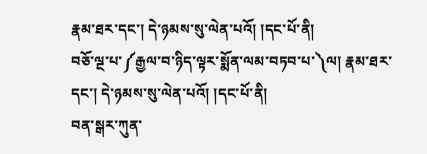རྣམ་ཐར་དང་། དེ་ཉམས་སུ་ལེན་པའོ། །དང་པོ་ནི།
བཅོ་ལྔ་པ་༼རྒྱལ་བ་ཉིད་ལྟར་སྨོན་ལམ་བཏབ་པ་༽ལ། རྣམ་ཐར་དང་། དེ་ཉམས་སུ་ལེན་པའོ། །དང་པོ་ནི།
བན་སྒར་ཀུན་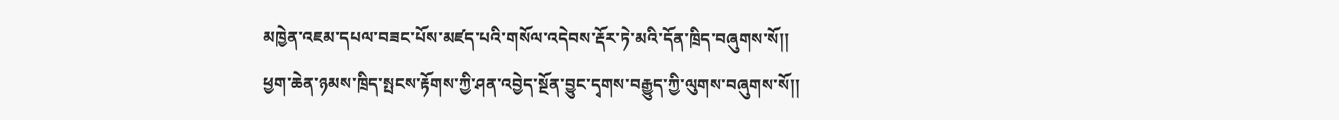མཁྱེན་འཇམ་དཔལ་བཟང་པོས་མཛད་པའི་གསོལ་འདེབས་རྡོར་ཏེ་མའི་དོན་ཁྲིད་བཞུགས་སོ།།
ཕྱག་ཆེན་ཉམས་ཁྲིད་སྤངས་རྟོགས་ཀྱི་ཤན་འབྱེད་སྔོན་བྱུང་དྭགས་བརྒྱུད་ཀྱི་ལུགས་བཞུགས་སོ།།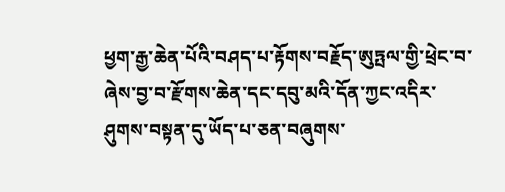ཕྱག་རྒྱ་ཆེན་པོའི་བཤད་པ་རྟོགས་བརྗོད་ཨུཏྤལ་གྱི་ཕྲེང་བ་ཞེས་བྱ་བ་རྫོགས་ཆེན་དང་དབུ་མའི་དོན་ཀྱང་འདིར་ཤུགས་བསྟན་དུ་ཡོད་པ་ཅན་བཞུགས་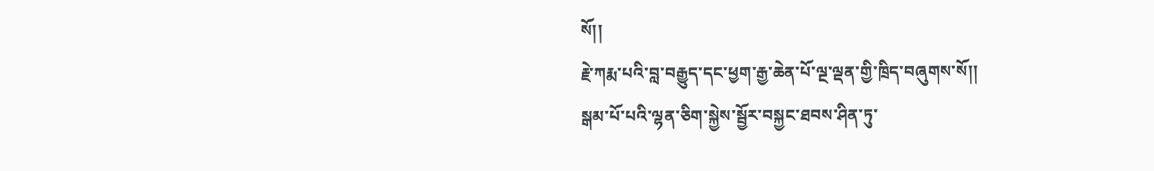སོ།།
རྗེ་ཀརྨ་པའི་བླ་བརྒྱུད་དང་ཕྱག་རྒྱ་ཆེན་པོ་ལྔ་ལྡན་གྱི་ཁྲིད་བཞུགས་སོ།།
སྒམ་པོ་པའི་ལྷན་ཅིག་སྐྱེས་སྦྱོར་བསྐྱང་ཐབས་ཤིན་ཏུ་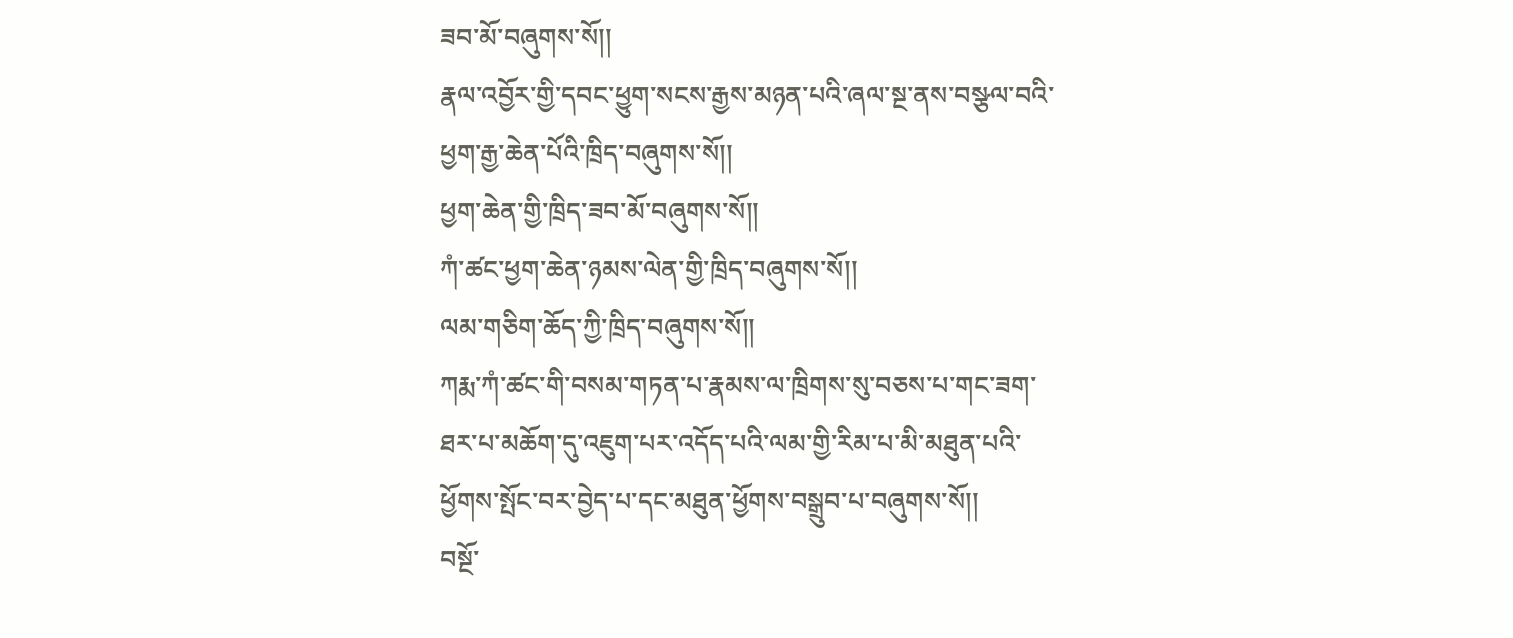ཟབ་མོ་བཞུགས་སོ།།
རྣལ་འབྱོར་གྱི་དབང་ཕྱུག་སངས་རྒྱས་མཉན་པའི་ཞལ་སྔ་ནས་བསྩལ་བའི་ཕྱག་རྒྱ་ཆེན་པོའི་ཁྲིད་བཞུགས་སོ།།
ཕྱག་ཆེན་གྱི་ཁྲིད་ཟབ་མོ་བཞུགས་སོ།།
ཀཾ་ཚང་ཕྱག་ཆེན་ཉམས་ལེན་གྱི་ཁྲིད་བཞུགས་སོ།།
ལམ་གཅིག་ཆོད་ཀྱི་ཁྲིད་བཞུགས་སོ།།
ཀརྨ་ཀཾ་ཚང་གི་བསམ་གཏན་པ་རྣམས་ལ་ཁྲིགས་སུ་བཅས་པ་གང་ཟག་ཐར་པ་མཆོག་དུ་འཇུག་པར་འདོད་པའི་ལམ་གྱི་རིམ་པ་མི་མཐུན་པའི་ཕྱོགས་སྤོང་བར་བྱེད་པ་དང་མཐུན་ཕྱོགས་བསྒྲུབ་པ་བཞུགས་སོ།།
བསྔོ་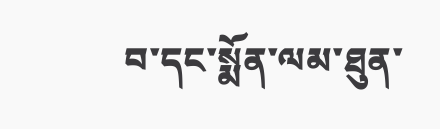བ་དང་སྨོན་ལམ་ཐུན་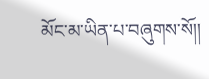མོང་མ་ཡིན་པ་བཞུགས་སོ།།